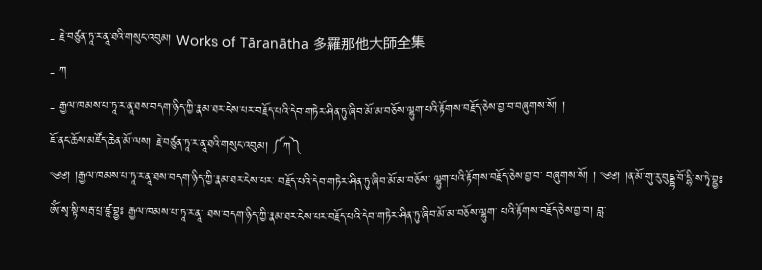- རྗེ་བཙུན་ཏཱ་ར་ནཱ་ཐའི་གསུང་འབུམ། Works of Tāranātha 多羅那他大師全集
- ཀ
- རྒྱལ་ཁམས་པ་ཏཱ་ར་ནཱ་ཐས་བདག་ཉིད་ཀྱི་རྣམ་ཐར་ངེས་པར་བརྗོད་པའི་དེབ་གཏེར་ཤིན་ཏུ་ཞིབ་མོ་མ་བཅོས་ལྷུག་པའི་རྟོགས་བརྗོད་ཅེས་བྱ་བ་བཞུགས་སོ། །
ཇོ་ནང་ཆོས་མཛོད་ཆེན་མོ་ལས། རྗེ་བཙུན་ཏཱ་ར་ནཱ་ཐའི་གསུང་འབུམ། ༼ཀ༽
༄༅། །རྒྱལ་ཁམས་པ་ཏཱ་ར་ནཱ་ཐས་བདག་ཉིད་ཀྱི་རྣམ་ཐར་ངེས་པར་ བརྗོད་པའི་དེབ་གཏེར་ཤིན་ཏུ་ཞིབ་མོ་མ་བཅོས་ ལྷུག་པའི་རྟོགས་བརྗོད་ཅེས་བྱ་བ་ བཞུགས་སོ། ། ༄༅། །ན་མོ་གུ་རུ་བུདྡྷ་བོ་དྷི་ས་ཏྭེ་བྷྱཿ ༀ་སྭ་སྟི་སརྦ་པྲ་ཛཱ་བྷྱཿ རྒྱལ་ཁམས་པ་ཏཱ་ར་ནཱ་ ཐས་བདག་ཉིད་ཀྱི་རྣམ་ཐར་ངེས་པར་བརྗོད་པའི་དེབ་གཏེར་ཤིན་ཏུ་ཞིབ་མོ་མ་བཅོས་ལྷུག་ པའི་རྟོགས་བརྗོད་ཅེས་བྱ་བ། བླ་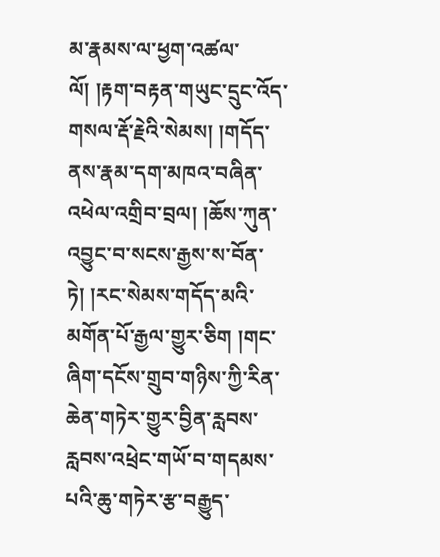མ་རྣམས་ལ་ཕྱག་འཚལ་ལོ། །རྟག་བརྟན་གཡུང་དྲུང་འོད་ གསལ་རྡོ་རྗེའི་སེམས། །གདོད་ནས་རྣམ་དག་མཁའ་བཞིན་འཕེལ་འགྲིབ་བྲལ། །ཆོས་ཀུན་ འབྱུང་བ་སངས་རྒྱས་ས་བོན་ཏེ། །རང་སེམས་གདོད་མའི་མགོན་པོ་རྒྱལ་གྱུར་ཅིག །གང་ ཞིག་དངོས་གྲུབ་གཉིས་ཀྱི་རིན་ཆེན་གཏེར་གྱུར་བྱིན་རླབས་རླབས་འཕྲེང་གཡོ་བ་གདམས་ པའི་ཆུ་གཏེར་རྩ་བརྒྱུད་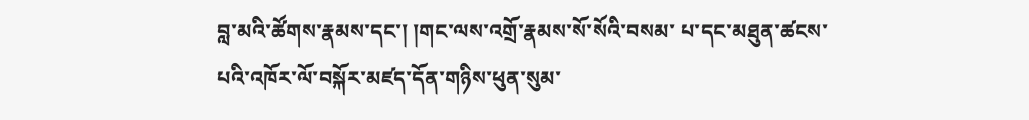བླ་མའི་ཚོགས་རྣམས་དང་། །གང་ལས་འགྲོ་རྣམས་སོ་སོའི་བསམ་ པ་དང་མཐུན་ཚངས་པའི་འཁོར་ལོ་བསྐོར་མཛད་དོན་གཉིས་ཕུན་སུམ་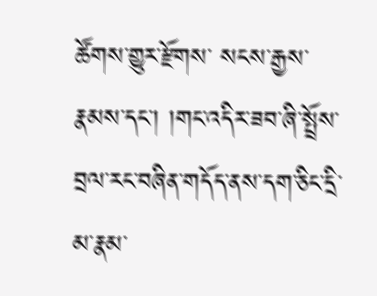ཚོགས་གྱུར་རྫོགས་ སངས་རྒྱས་རྣམས་དང་། །གང་འདིར་ཟབ་ཞི་སྤྲོས་བྲལ་རང་བཞིན་གདོད་ནས་དག་ཅིང་དྲི་ མ་རྣམ་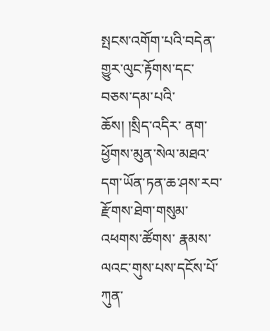སྤངས་འགོག་པའི་བདེན་གྱུར་ལུང་རྟོགས་དང་བཅས་དམ་པའི་ཆོས། །སྲིད་འདིར་ ནག་ཕྱོགས་མུན་སེལ་མཐའ་དག་ཡོན་ཏན་ཆ་ཤས་རབ་རྫོགས་ཐེག་གསུམ་འཕགས་ཚོགས་ རྣམས་ལའང་གུས་པས་དངོས་པོ་ཀུན་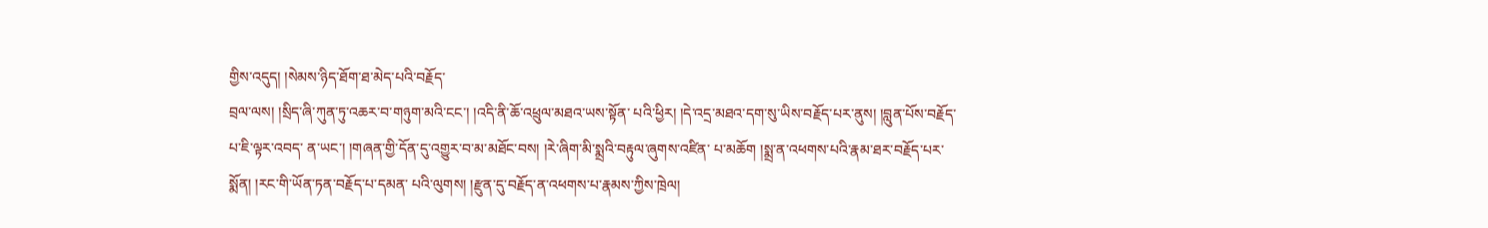གྱིས་འདུད། །སེམས་ཉིད་ཐོག་ཐ་མེད་པའི་བརྗོད་
བྲལ་ལས། །སྲིད་ཞི་ཀུན་ཏུ་འཆར་བ་གཉུག་མའི་ངང་། །འདི་ནི་ཆོ་འཕྲུལ་མཐའ་ཡས་སྟོན་ པའི་ཕྱིར། །དེ་འདྲ་མཐའ་དག་སུ་ཡིས་བརྗོད་པར་ནུས། །བླུན་པོས་བརྗོད་པ་ཇི་ལྟར་འབད་ ན་ཡང་། །གཞན་གྱི་དོན་དུ་འགྱུར་བ་མ་མཐོང་བས། །རེ་ཞིག་མི་སྨྲའི་བརྟུལ་ཞུགས་འཛིན་ པ་མཆོག །སྨྲ་ན་འཕགས་པའི་རྣམ་ཐར་བརྗོད་པར་སྨོན། །རང་གི་ཡོན་ཏན་བརྗོད་པ་དམན་ པའི་ལུགས། །རྫུན་དུ་བརྗོད་ན་འཕགས་པ་རྣམས་ཀྱིས་ཁྲེལ།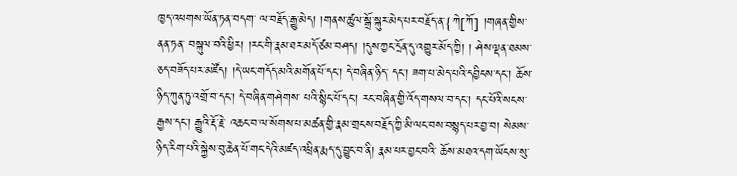ཁྱད་འཕགས་ཡོན་ཏན་བདག་ ལ་བརྗོད་རྒྱུ་མེད། །གནས་ཚུལ་སྒྲོ་སྐུར་མེད་པར་བརྗོད་ན་{ཀེ[ཀོ] །གཞན་གྱིས་ནན་ཏན་ བསྐུལ་བའི་ཕྱིར། །རང་གི་རྣམ་ཐར་མདོ་ཙམ་བཤད། །དུས་ཀྱང་དྲོན་དུ་འགྱུར་མོད་ཀྱི། ། ཤེས་ལྡན་ཐམས་ཅད་བཟོད་པར་མཛོད། །དེ་ཡང་གདོད་མའི་མགོན་པོ་དང་། དེ་བཞིན་ཉིད་ དང་། ཟག་པ་མེད་པའི་དབྱིངས་དང་། ཆོས་ཉིད་ཀུན་ཏུ་འགྲོ་བ་དང་། དེ་བཞིན་གཤེགས་ པའི་སྙིང་པོ་དང་། རང་བཞིན་གྱི་འོད་གསལ་བ་དང་། དང་པོའི་སངས་རྒྱས་དང་། རྒྱུའི་རྡོ་རྗེ་ འཆང་བ་ལ་སོགས་པ་མཚན་གྱི་རྣམ་གྲངས་བརྗོད་ཀྱི་མི་ལང་བས་བསྙད་པར་བྱ་བ། སེམས་ ཉིད་རིག་པའི་སྐྱེས་བུ་ཆེན་པོ་གང་དེའི་མཛད་འཕྲིན་རྨད་དུ་བྱུང་བ་ནི། རྣམ་པར་བྱང་བའི་ ཆོས་མཐའ་དག་ཡོངས་སུ་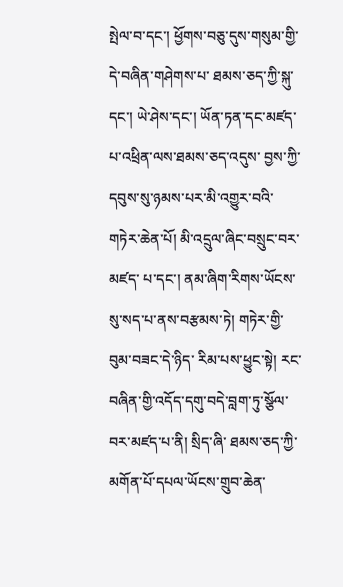སྤེལ་བ་དང་། ཕྱོགས་བཅུ་དུས་གསུམ་གྱི་དེ་བཞིན་གཤེགས་པ་ ཐམས་ཅད་ཀྱི་སྐུ་དང་། ཡེ་ཤེས་དང་། ཡོན་ཏན་དང་མཛད་པ་འཕྲིན་ལས་ཐམས་ཅད་འདུས་ བྱས་ཀྱི་དབུས་སུ་ཉམས་པར་མི་འགྱུར་བའི་གཏེར་ཆེན་པོ། མི་འདྲུལ་ཞིང་བསྲུང་བར་མཛད་ པ་དང་། ནམ་ཞིག་རིགས་ཡོངས་སུ་སད་པ་ནས་བརྩམས་ཏེ། གཏེར་གྱི་བུམ་བཟང་དེ་ཉིད་ རིམ་པས་ཕྱུང་སྟེ། རང་བཞིན་གྱི་འདོད་དགུ་བདེ་བླག་ཏུ་སྩོལ་བར་མཛད་པ་ནི། སྲིད་ཞི་ ཐམས་ཅད་ཀྱི་མགོན་པོ་དཔལ་ཡོངས་གྲུབ་ཆེན་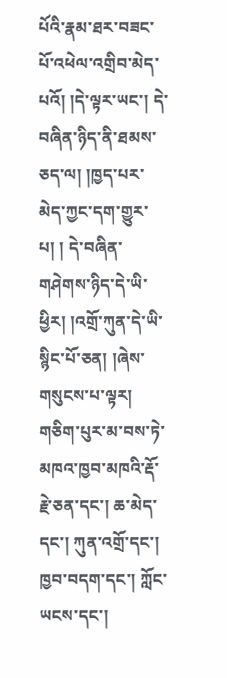པོའི་རྣམ་ཐར་བཟང་པོ་འཕེལ་འགྲིབ་མེད་ པའོ། །དེ་ལྟར་ཡང་། དེ་བཞིན་ཉིད་ནི་ཐམས་ཅད་ལ། །ཁྱད་པར་མེད་ཀྱང་དག་གྱུར་པ། ། དེ་བཞིན་གཤེགས་ཉིད་དེ་ཡི་ཕྱིར། །འགྲོ་ཀུན་དེ་ཡི་སྙིང་པོ་ཅན། །ཞེས་གསུངས་པ་ལྟར།
གཅིག་པུར་མ་བས་ཏེ་མཁའ་ཁྱབ་མཁའི་རྡོ་རྗེ་ཅན་དང་། ཆ་མེད་དང་། ཀུན་འགྲོ་དང་། ཁྱབ་བདག་དང་། ཀློང་ཡངས་དང་།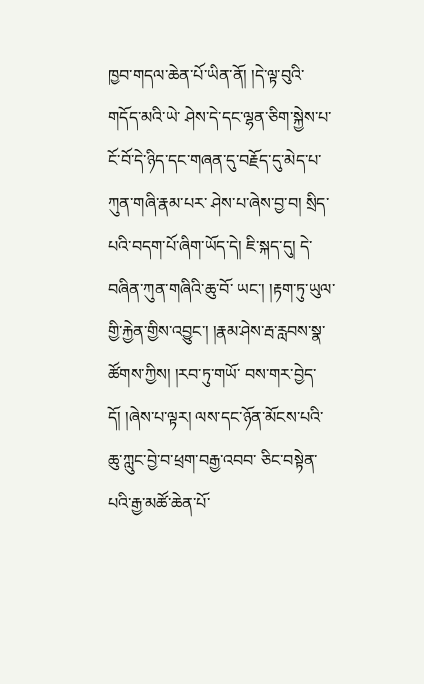ཁྱབ་གདལ་ཆེན་པོ་ཡིན་ནོ། །དེ་ལྟ་བུའི་གདོད་མའི་ཡེ་ ཤེས་དེ་དང་ལྷན་ཅིག་སྐྱེས་པ་ངོ་བོ་དེ་ཉིད་དང་གཞན་དུ་བརྗོད་དུ་མེད་པ་ཀུན་གཞི་རྣམ་པར་ ཤེས་པ་ཞེས་བྱ་བ། སྲིད་པའི་བདག་པོ་ཞིག་ཡོད་དེ། ཇི་སྐད་དུ། དེ་བཞིན་ཀུན་གཞིའི་ཆུ་བོ་ ཡང་། །རྟག་ཏུ་ཡུལ་གྱི་རྐྱེན་གྱིས་འབྱུང་། །རྣམ་ཤེས་རྦ་རླབས་སྣ་ཚོགས་ཀྱིས། །རབ་ཏུ་གཡོ་ བས་གར་བྱེད་དོ། །ཞེས་པ་ལྟར། ལས་དང་ཉོན་མོངས་པའི་ཆུ་ཀླུང་བྱེ་བ་ཕྲག་བརྒྱ་འབབ་ ཅིང་བསྟེན་པའི་རྒྱ་མཚོ་ཆེན་པོ་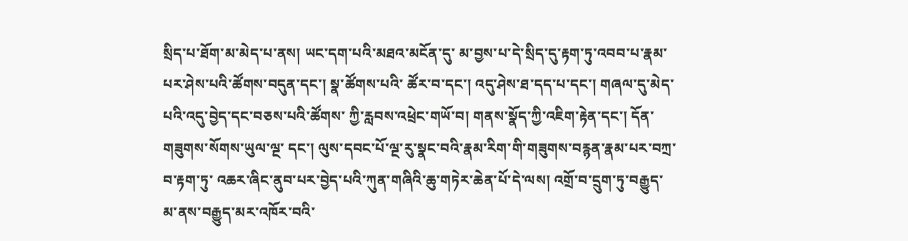སྲིད་པ་ཐོག་མ་མེད་པ་ནས། ཡང་དག་པའི་མཐའ་མངོན་དུ་ མ་བྱས་པ་དེ་སྲིད་དུ་རྟག་ཏུ་འབབ་པ་རྣམ་པར་ཤེས་པའི་ཚོགས་བདུན་དང་། སྣ་ཚོགས་པའི་ ཚོར་བ་དང་། འདུ་ཤེས་ཐ་དད་པ་དང་། གཞལ་དུ་མེད་པའི་འདུ་བྱེད་དང་བཅས་པའི་ཚོགས་ ཀྱི་རླབས་འཕྲེང་གཡོ་བ། གནས་སྣོད་ཀྱི་འཇིག་རྟེན་དང་། དོན་གཟུགས་སོགས་ཡུལ་ལྔ་ དང་། ལུས་དབང་པོ་ལྔ་རུ་སྣང་བའི་རྣམ་རིག་གི་གཟུགས་བརྙན་རྣམ་པར་བཀྲ་བ་རྟག་ཏུ་ འཆར་ཞིང་ནུབ་པར་བྱེད་པའི་ཀུན་གཞིའི་ཆུ་གཏེར་ཆེན་པོ་དེ་ལས། འགྲོ་བ་དྲུག་ཏུ་བརྒྱུད་ མ་ནས་བརྒྱུད་མར་འཁོར་བའི་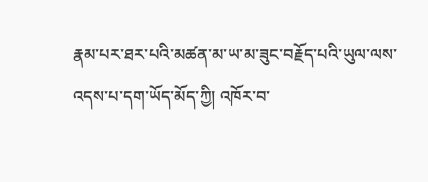རྣམ་པར་ཐར་པའི་མཚན་མ་ཡ་མ་ཟུང་བརྗོད་པའི་ཡུལ་ལས་ འདས་པ་དག་ཡོད་མོད་ཀྱི། འཁོར་བ་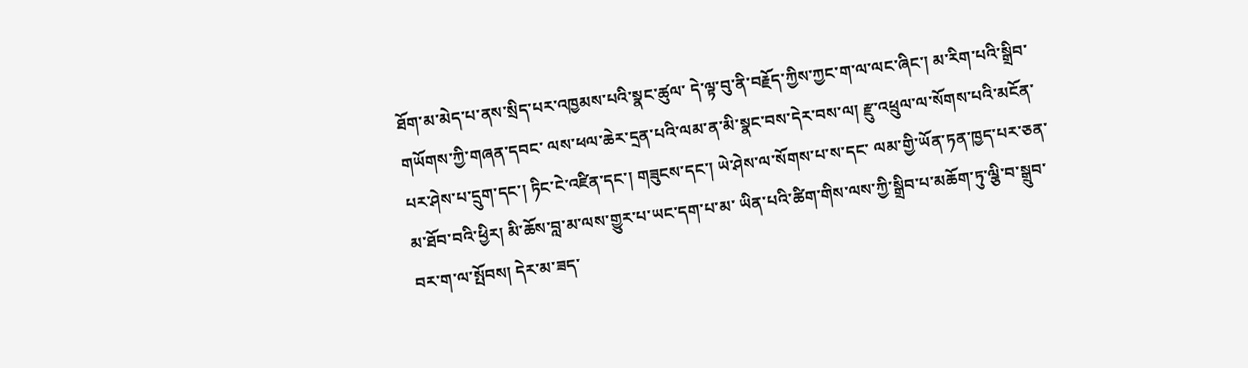ཐོག་མ་མེད་པ་ནས་སྲིད་པར་འཁྱམས་པའི་སྣང་ཚུལ་ དེ་ལྟ་བུ་ནི་བརྗོད་ཀྱིས་ཀྱང་ག་ལ་ལང་ཞིང་། མ་རིག་པའི་སྒྲིབ་གཡོགས་ཀྱི་གཞན་དབང་ ལས་ཕལ་ཆེར་དྲན་པའི་ལམ་ན་མི་སྣང་བས་དེར་བས་ལ། རྫུ་འཕྲུལ་ལ་སོགས་པའི་མངོན་ པར་ཤེས་པ་དྲུག་དང་། ཏིང་ངེ་འཛིན་དང་། གཟུངས་དང་། ཡེ་ཤེས་ལ་སོགས་པ་ས་དང་ ལམ་གྱི་ཡོན་ཏན་ཁྱད་པར་ཅན་མ་ཐོབ་བའི་ཕྱིར། མི་ཆོས་བླ་མ་ལས་གྱུར་པ་ཡང་དག་པ་མ་ ཡིན་པའི་ཚིག་གིས་ལས་ཀྱི་སྒྲིབ་པ་མཆོག་ཏུ་ལྕི་བ་སྒྲུབ་བར་ག་ལ་སྤོབས། དེར་མ་ཟད་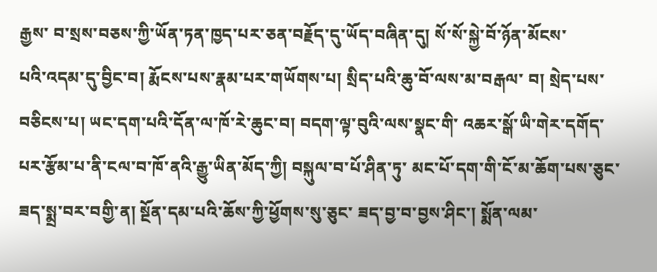རྒྱས་ བ་སྲས་བཅས་ཀྱི་ཡོན་ཏན་ཁྱད་པར་ཅན་བརྗོད་དུ་ཡོད་བཞིན་དུ། སོ་སོ་སྐྱེ་བོ་ཉོན་མོངས་
པའི་འདམ་དུ་བྱིང་བ། རྨོངས་པས་རྣམ་པར་གཡོགས་པ། སྲིད་པའི་ཆུ་བོ་ལས་མ་བརྒལ་ བ། སྲེད་པས་བཅིངས་པ། ཡང་དག་པའི་དོན་ལ་ཁོ་རེ་ཆུང་བ། བདག་ལྟ་བུའི་ལས་སྣང་གི་ འཆར་སྒོ་ཡི་གེར་དགོད་པར་རྩོམ་པ་ནི་ངལ་བ་ཁོ་ནའི་རྒྱུ་ཡིན་མོད་ཀྱི། བསྐུལ་བ་པོ་ཤིན་ཏུ་ མང་པོ་དག་གི་ངོ་མ་ཆོག་པས་ཅུང་ཟད་སྨྲ་བར་བགྱི་ན། སྔོན་དམ་པའི་ཆོས་ཀྱི་ཕྱོགས་སུ་ཅུང་ ཟད་བྱ་བ་བྱས་ཤིང་། སྨོན་ལམ་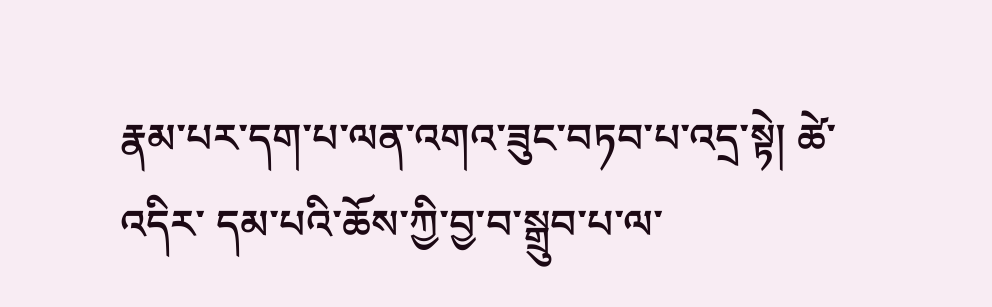རྣམ་པར་དག་པ་ལན་འགའ་ཟུང་བཏབ་པ་འདྲ་སྟེ། ཚེ་འདིར་ དམ་པའི་ཆོས་ཀྱི་བྱ་བ་སྒྲུབ་པ་ལ་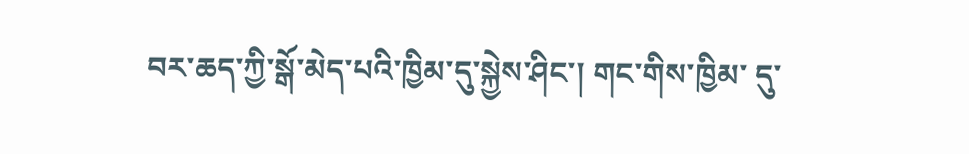བར་ཆད་ཀྱི་སྒོ་མེད་པའི་ཁྱིམ་དུ་སྐྱེས་ཤིང་། གང་གིས་ཁྱིམ་ དུ་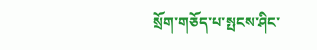སྲོག་གཅོད་པ་སྤངས་ཤིང་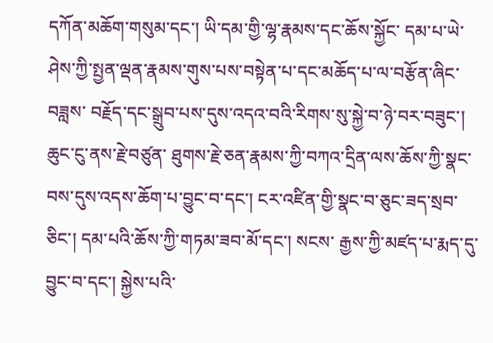དཀོན་མཆོག་གསུམ་དང་། ཡི་དམ་གྱི་ལྷ་རྣམས་དང་ཆོས་སྐྱོང་ དམ་པ་ཡེ་ཤེས་ཀྱི་སྤྱན་ལྡན་རྣམས་གུས་པས་བསྟེན་པ་དང་མཆོད་པ་ལ་བརྩོན་ཞིང་བཟླས་ བརྗོད་དང་སྒྲུབ་པས་དུས་འདའ་བའི་རིགས་སུ་སྐྱེ་བ་ཉེ་བར་བཟུང་། ཆུང་ངུ་ནས་རྗེ་བཙུན་ ཐུགས་རྗེ་ཅན་རྣམས་ཀྱི་བཀའ་དྲིན་ལས་ཆོས་ཀྱི་སྣང་བས་དུས་འདས་ཆོག་པ་བྱུང་བ་དང་། ངར་འཛིན་གྱི་སྣང་བ་ཅུང་ཟད་སྲབ་ཅིང་། དམ་པའི་ཆོས་ཀྱི་གཏམ་ཟབ་མོ་དང་། སངས་ རྒྱས་ཀྱི་མཛད་པ་རྨད་དུ་བྱུང་བ་དང་། སྐྱེས་པའི་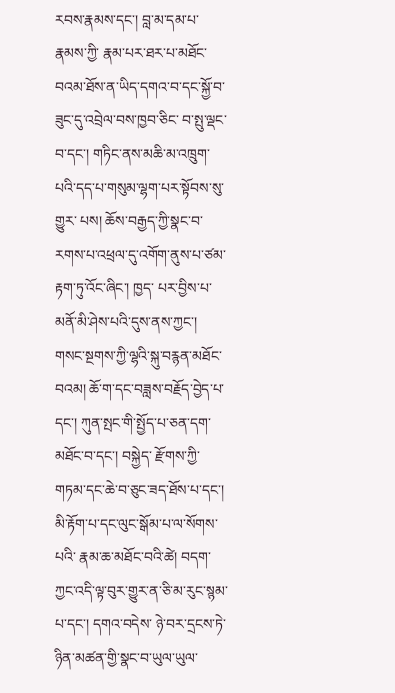རབས་རྣམས་དང་། བླ་མ་དམ་པ་རྣམས་ཀྱི་ རྣམ་པར་ཐར་པ་མཐོང་བའམ་ཐོས་ན་ཡིད་དགའ་བ་དང་སྐྱོ་བ་ཟུང་དུ་འབྲེལ་བས་ཁྱབ་ཅིང་ བ་སྤུ་ལྡང་བ་དང་། གཏིང་ནས་མཆི་མ་འཁྲུག་པའི་དད་པ་གསུམ་ལྷག་པར་སྟོབས་སུ་གྱུར་ པས། ཆོས་བརྒྱད་ཀྱི་སྣང་བ་རགས་པ་འཕྲལ་དུ་འགོག་ནུས་པ་ཙམ་རྟག་ཏུ་འོང་ཞིང་། ཁྱད་ པར་བྱིས་པ་མནོ་མི་ཤེས་པའི་དུས་ནས་ཀྱང་། གསང་སྔགས་ཀྱི་ལྷའི་སྐུ་བརྙན་མཐོང་བའམ། ཆོ་ག་དང་བཟླས་བརྗོད་བྱེད་པ་དང་། ཀུན་སྤང་གི་སྤྱོད་པ་ཅན་དག་མཐོང་བ་དང་། བསྐྱེད་ རྫོགས་ཀྱི་གཏམ་དང་ཆེ་བ་ཅུང་ཟད་ཐོས་པ་དང་། མི་རྟོག་པ་དང་ལུང་སྒོམ་པ་ལ་སོགས་པའི་ རྣམ་ཆ་མཐོང་བའི་ཚེ། བདག་ཀྱང་འདི་ལྟ་བུར་གྱུར་ན་ཅི་མ་རུང་སྙམ་པ་དང་། དགའ་བདེས་ ཉེ་བར་དྲངས་ཏེ་ཉིན་མཚན་གྱི་སྣང་བ་ཡུལ་ཡུལ་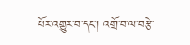པོར་འགྱུར་བ་དང་། འགྲོ་བ་ལ་བརྩེ་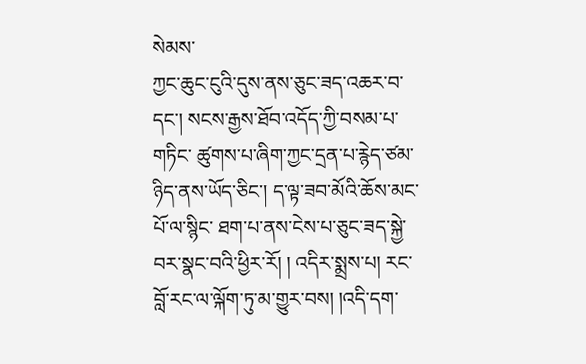སེམས་
ཀྱང་ཆུང་ངུའི་དུས་ནས་ཅུང་ཟད་འཆར་བ་དང་། སངས་རྒྱས་ཐོབ་འདོད་ཀྱི་བསམ་པ་གཏིང་ ཚུགས་པ་ཞིག་ཀྱང་དྲན་པ་རྙེད་ཙམ་ཉིད་ནས་ཡོད་ཅིང་། ད་ལྟ་ཟབ་མོའི་ཆོས་མང་པོ་ལ་སྙིང་ ཐག་པ་ནས་ངེས་པ་ཅུང་ཟད་སྐྱེ་བར་སྣང་བའི་ཕྱིར་རོ། ། འདིར་སྨྲས་པ། རང་བློ་རང་ལ་ལྐོག་ཏུ་མ་གྱུར་བས། །འདི་དག་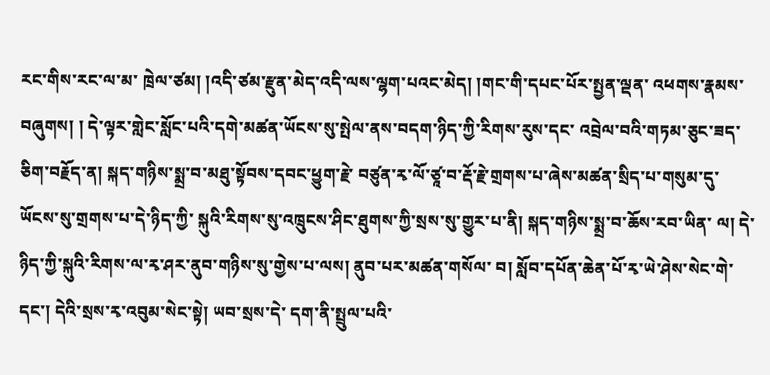རང་གིས་རང་ལ་མ་ ཁྲེལ་ཙམ། །འདི་ཙམ་རྫུན་མེད་འདི་ལས་ལྷག་པའང་མེད། །གང་གི་དཔང་པོར་སྤྱན་ལྡན་ འཕགས་རྣམས་བཞུགས། ། དེ་ལྟར་གླེང་སློང་པའི་དགེ་མཚན་ཡོངས་སུ་སྤེལ་ནས་བདག་ཉིད་ཀྱི་རིགས་རུས་དང་ འབྲེལ་བའི་གཏམ་ཅུང་ཟད་ཅིག་བརྗོད་ན། སྐད་གཉིས་སྨྲ་བ་མཐུ་སྟོབས་དབང་ཕྱུག་རྗེ་ བཙུན་རྭ་ལོ་ཙཱ་བ་རྡོ་རྗེ་གྲགས་པ་ཞེས་མཚན་སྲིད་པ་གསུམ་དུ་ཡོངས་སུ་གྲགས་པ་དེ་ཉིད་ཀྱི་ སྐུའི་རིགས་སུ་འཁྲུངས་ཤིང་ཐུགས་ཀྱི་སྲས་སུ་གྱུར་པ་ནི། སྐད་གཉིས་སྨྲ་བ་ཆོས་རབ་ཡིན་ ལ། དེ་ཉིད་ཀྱི་སྐུའི་རིགས་ལ་རྭ་ཤར་ནུབ་གཉིས་སུ་གྱེས་པ་ལས། ནུབ་པར་མཚན་གསོལ་ བ། སློབ་དཔོན་ཆེན་པོ་རྭ་ཡེ་ཤེས་སེང་གེ་དང་། དེའི་སྲས་རྭ་འབུམ་སེང་སྟེ། ཡབ་སྲས་དེ་ དག་ནི་སྤྲུལ་པའི་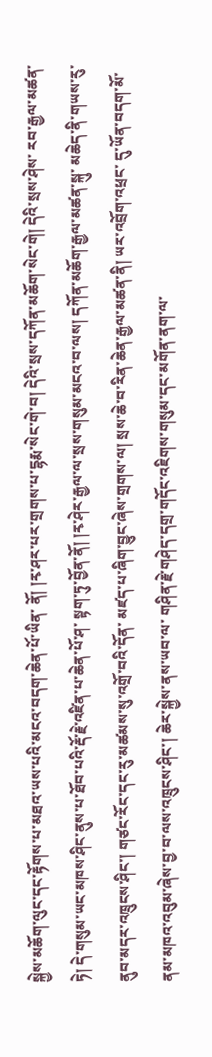སྐྱེས་མཆོག་ལུང་དང་རྟོགས་པ་མཐའ་ཡས་པའི་མངའ་བདག་ཆེན་པོ་ཡིན་ ནོ། །རྭ་ཤར་པར་གྲགས་པ་དྷརྨ་སེང་གེ་བ། དེའི་སྲས་དཀོན་མཆོག་སེང་གེ། དེའི་སྲས་ཤེས་ རབ་རྒྱལ་མཚན་ཏེ། དེ་གསུམ་ཡང་མཁས་ཤིང་ནུས་པ་ཐོབ་པའི་རྡོ་རྗེ་འཛིན་པ་ཆེན་པོ་ཤ་ སྟག་ཏུ་བྱོན་ནོ། །རྭ་ཤེར་རྒྱལ་ལ་སྲས་གསུམ་མངའ་བ་ལས། དཀོན་མཆོག་རྒྱལ་མཚན་སྐུ་ མཆེད་ནི་གཡས་རུ་ནུབ་མདར་འཁྲུངས་ཤིང་། གཙང་རོང་དང་རུ་མཚམས་སུ་འགྲོ་བའི་དོན་ མཛད་པ་ཞིག་བྱུང་ཞེས་གྲགས་ལ། སྲས་ཆེ་བ་རིན་ཆེན་རྒྱལ་མཚན་ནི། ཡར་འབྲོག་འཕྲང་ དུ་ཡོན་བདག་མོ་ནམ་མཁའ་འབུམ་ཞེས་བྱ་བ་ལས་འཁྲུངས་ཤིང་། ཆེར་སྐྱེས་ནས་ཡབ་ལ་ གཤིན་རྗེ་གཤེད་དགྲ་གདོང་འཇིགས་གསུམ་དང་མགོན་ནག་ལ་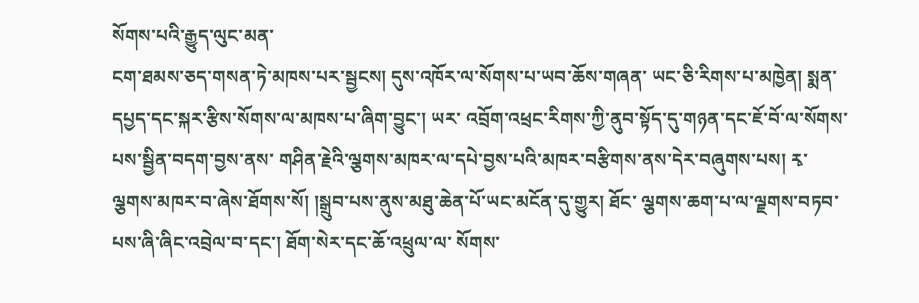སོགས་པའི་རྒྱུད་ལུང་མན་
ངག་ཐམས་ཅད་གསན་ཏེ་མཁས་པར་སྦྱངས། དུས་འཁོར་ལ་སོགས་པ་ཡབ་ཆོས་གཞན་ ཡང་ཅི་རིགས་པ་མཁྱེན། སྨན་དཔྱད་དང་སྐར་རྩིས་སོགས་ལ་མཁས་པ་ཞིག་བྱུང་། ཡར་ འབྲོག་འཕྲང་རིགས་ཀྱི་ནུབ་སྟོད་དུ་གཉན་དང་ཇོ་བོ་ལ་སོགས་པས་སྦྱིན་བདག་བྱས་ནས་ གཤིན་རྗེའི་ལྕགས་མཁར་ལ་དཔེ་བྱས་པའི་མཁར་བརྩིགས་ནས་དེར་བཞུགས་པས། རྭ་ ལྕགས་མཁར་བ་ཞེས་ཐོགས་སོ། །སྒྲུབ་པས་ནུས་མཐུ་ཆེན་པོ་ཡང་མངོན་དུ་གྱུར། ཐོང་ ལྕགས་ཆག་པ་ལ་ལྗགས་བཏབ་པས་ཞི་ཞིང་འབྲེལ་བ་དང་། ཐོག་སེར་དང་ཆོ་འཕྲུལ་ལ་ སོགས་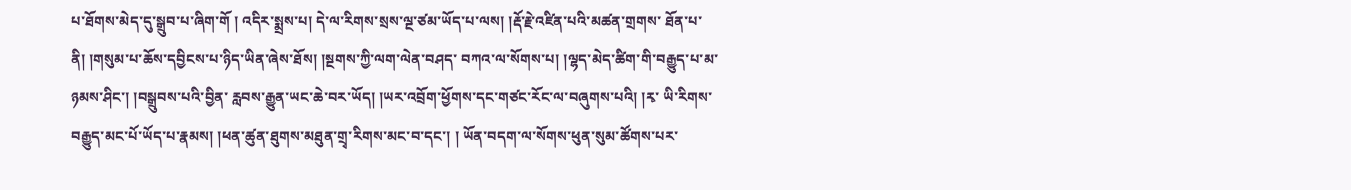པ་ཐོགས་མེད་དུ་སྒྲུབ་པ་ཞིག་གོ ། འདིར་སྨྲས་པ། དེ་ལ་རིགས་སྲས་ལྔ་ཙམ་ཡོད་པ་ལས། །རྡོ་རྗེ་འཛིན་པའི་མཚན་གྲགས་ ཐོན་པ་ནི། །གསུམ་པ་ཆོས་དབྱིངས་པ་ཉིད་ཡིན་ཞེས་ཐོས། །སྔགས་ཀྱི་ལག་ལེན་བཤད་ བཀའ་ལ་སོགས་པ། །ལྷད་མེད་ཚིག་གི་བརྒྱུད་པ་མ་ཉམས་ཤིང་། །བསྒྲུབས་པའི་བྱིན་ རླབས་རྒྱུན་ཡང་ཆེ་བར་ཡོད། །ཡར་འབྲོག་ཕྱོགས་དང་གཙང་རོང་ལ་བཞུགས་པའི། །རྭ་ ཡི་རིགས་བརྒྱུད་མང་པོ་ཡོད་པ་རྣམས། །ཕན་ཚུན་ཐུགས་མཐུན་གྲྭ་རིགས་མང་བ་དང་། ། ཡོན་བདག་ལ་སོགས་ཕུན་སུམ་ཚོགས་པར་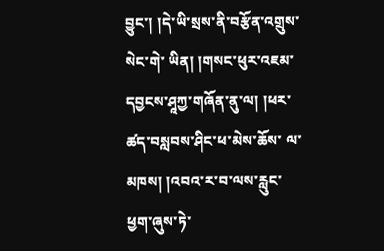བྱུང་། །དེ་ཡི་སྲས་ནི་བརྩོན་འགྲུས་སེང་གེ་ ཡིན། །གསང་ཕུར་འཇམ་དབྱངས་ཤཱཀྱ་གཞོན་ནུ་ལ། །ཕར་ཚད་བསླབས་ཤིང་ཕ་མེས་ཆོས་ ལ་མཁས། །འབའ་ར་བ་ལས་རླུང་ཕྱག་ཞུས་ཏེ་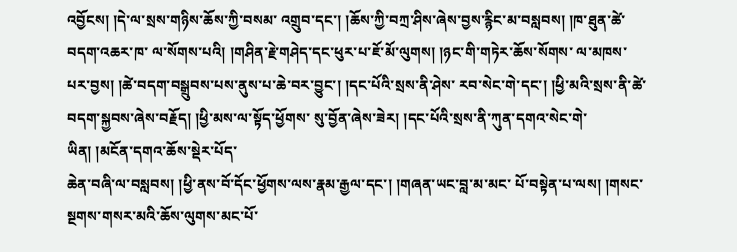འབྱོངས། །དེ་ལ་སྲས་གཉིས་ཆོས་ཀྱི་བསམ་ འགྲུབ་དང་། །ཆོས་ཀྱི་བཀྲ་ཤིས་ཞེས་བྱས་རྙིང་མ་བསླབས། །ཁ་ཐུན་ཚེ་བདག་འཆར་ཁ་ ལ་སོགས་པའི། །གཤིན་རྗེ་གཤེད་དང་ཕུར་པ་ཇོ་མོ་ལུགས། །ཉང་གི་གཏེར་ཆོས་སོགས་ ལ་མཁས་པར་བྱས། །ཚེ་བདག་བསྒྲུབས་པས་ནུས་པ་ཆེ་བར་བྱུང་། །དང་པོའི་སྲས་ནི་ཤེས་ རབ་སེང་གེ་དང་། །ཕྱི་མའི་སྲས་ནི་ཚེ་བདག་སྐྱབས་ཞེས་བརྗོད། །ཕྱི་མས་ལ་སྟོད་ཕྱོགས་ སུ་བྱོན་ཞེས་ཟེར། །དང་པོའི་སྲས་ནི་ཀུན་དགའ་སེང་གེ་ཡིན། །མངོན་དགའ་ཆོས་སྡེར་པོད་
ཆེན་བཞི་ལ་བསླབས། །ཕྱི་ནས་བོ་དོང་ཕྱོགས་ལས་རྣམ་རྒྱལ་དང་། །གཞན་ཡང་བླ་མ་མང་ པོ་བསྟེན་པ་ལས། །གསང་སྔགས་གསར་མའི་ཆོས་ལུགས་མང་པོ་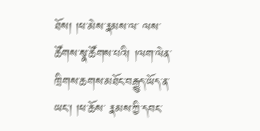ཐོས། །ཕ་མེས་རྣམས་ལ་ ལས་ཚོགས་སྣ་ཚོགས་པའི། །ལག་ལེན་ཁྲིགས་ཆགས་མཐོང་བརྒྱུད་ཡོད་ན་ཡང་། །ཕ་ཆོས་ རྣམས་ཀྱི་དབང་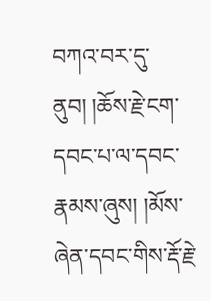བཀའ་བར་དུ་ནུབ། །ཆོས་རྗེ་ངག་དབང་པ་ལ་དབང་རྣམས་ཞུས། །མོས་ ཞེན་དབང་གིས་རྡོ་རྗེ་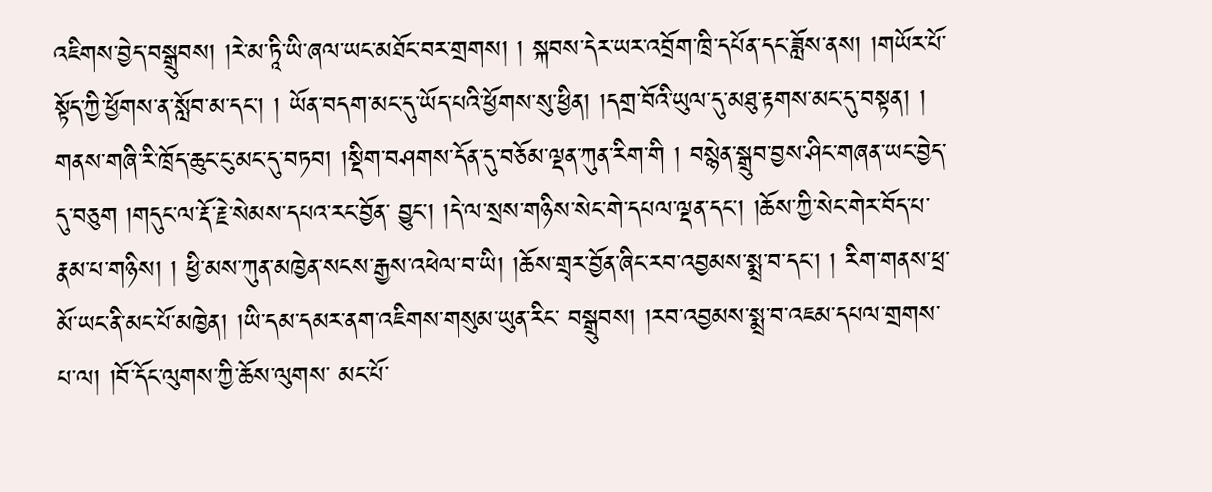འཇིགས་བྱེད་བསྒྲུབས། །རེ་མ་ཏཱི་ཡི་ཞལ་ཡང་མཐོང་བར་གྲགས། ། སྐབས་དེར་ཡར་འབྲོག་ཁྲི་དཔོན་དང་ཟློས་ནས། །གཡོར་པོ་སྟོད་ཀྱི་ཕྱོགས་ན་སློབ་མ་དང་། ། ཡོན་བདག་མང་དུ་ཡོད་པའི་ཕྱོགས་སུ་ཕྱིན། །དགྲ་བོའི་ཡུལ་དུ་མཐུ་རྟགས་མང་དུ་བསྟན། ། གནས་གཞི་རི་ཁྲོད་ཆུང་ངུ་མང་དུ་བཏབ། །སྡིག་བཤགས་དོན་དུ་བཅོམ་ལྡན་ཀུན་རིག་གི ། བསྙེན་སྒྲུབ་བྱས་ཤིང་གཞན་ཡང་བྱེད་དུ་བཅུག །གདུང་ལ་རྡོ་རྗེ་སེམས་དཔའ་རང་བྱོན་ བྱུང་། །དེ་ལ་སྲས་གཉིས་སེང་གེ་དཔལ་ལྡན་དང་། །ཆོས་ཀྱི་སེང་གེར་བོད་པ་རྣམ་པ་གཉིས། ། ཕྱི་མས་ཀུན་མཁྱེན་སངས་རྒྱས་འཕེལ་བ་ཡི། །ཆོས་གྲྭར་བྱོན་ཞིང་རབ་འབྱམས་སྨྲ་བ་དང་། ། རིག་གནས་ཕྲ་མོ་ཡང་ནི་མང་པོ་མཁྱེན། །ཡི་དམ་དམར་ནག་འཇིགས་གསུམ་ཡུན་རིང་ བསྒྲུབས། །རབ་འབྱམས་སྨྲ་བ་འཇམ་དཔལ་གྲགས་པ་ལ། །བོ་དོང་ལུགས་ཀྱི་ཆོས་ལུགས་ མང་པོ་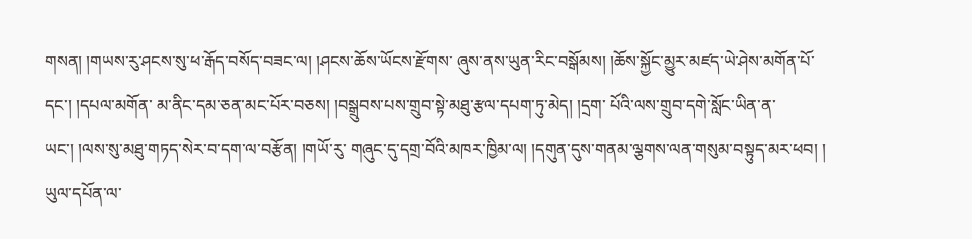གསན། །གཡས་རུ་ཤངས་སུ་ཕ་རྒོད་བསོད་བཟང་ལ། །ཤངས་ཆོས་ཡོངས་རྫོགས་ ཞུས་ནས་ཡུན་རིང་བསྒོམས། །ཆོས་སྐྱོང་མྱུར་མཛད་ཡེ་ཤེས་མགོན་པོ་དང་། །དཔལ་མགོན་ མ་ནིང་དམ་ཅན་མང་པོར་བཅས། །བསྒྲུབས་པས་གྲུབ་སྟེ་མཐུ་རྩལ་དཔག་ཏུ་མེད། །དྲག་ པོའི་ལས་གྲུབ་དགེ་སློང་ཡིན་ན་ཡང་། །ལས་སུ་མཐུ་གཏད་སེར་བ་དག་ལ་བརྩོན། །གཡོ་རུ་ གཞུང་དུ་དགྲ་བོའི་མཁར་ཁྱིམ་ལ། །དགུན་དུས་གནམ་ལྕགས་ལན་གསུམ་བསྟུད་མར་ཕབ། ། ཡུལ་དཔོན་ལ་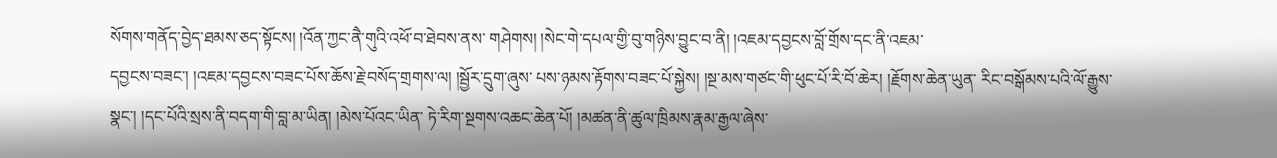སོགས་གནོད་བྱེད་ཐམས་ཅད་སྟོངས། །འོན་ཀྱང་ནཻ་གུའི་འཕོ་བ་ཐེབས་ནས་ གཤེགས། །སེང་གེ་དཔལ་གྱི་བུ་གཉིས་བྱུང་བ་ནི། །འཇམ་དབྱངས་བློ་གྲོས་དང་ནི་འཇམ་
དབྱངས་བཟང་། །འཇམ་དབྱངས་བཟང་པོས་ཆོས་རྗེ་བསོད་གྲགས་ལ། །སྦྱོར་དྲུག་ཞུས་ པས་ཉམས་རྟོགས་བཟང་པོ་སྐྱེས། །སྔ་མས་གཙང་གི་ཕུང་པོ་རི་བོ་ཆེར། །རྗོགས་ཆེན་ཡུན་ རིང་བསྒོམས་པའི་ལོ་རྒྱུས་སྣང་། །དང་པོའི་སྲས་ནི་བདག་གི་བླ་མ་ཡིན། །མེས་པོའང་ཡིན་ ཏེ་རིག་སྔགས་འཆང་ཆེན་པོ། །མཚན་ནི་ཚུལ་ཁྲིམས་རྣམ་རྒྱལ་ཞེས་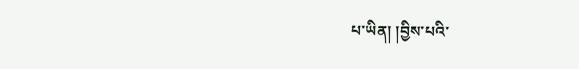པ་ཡིན། །བྱིས་པའི་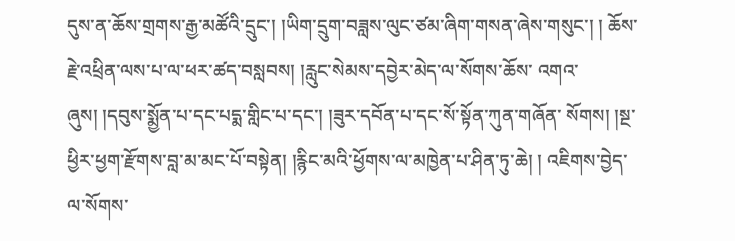དུས་ན་ཆོས་གྲགས་རྒྱ་མཚོའི་དྲུང་། །ཡིག་དྲུག་བཟླས་ལུང་ཙམ་ཞིག་གསན་ཞེས་གསུང་། ། ཆོས་རྗེ་འཕྲིན་ལས་པ་ལ་ཕར་ཚད་བསླབས། །རླུང་སེམས་དབྱེར་མེད་ལ་སོགས་ཆོས་ འགའ་ཞུས། །དབུས་སྨྱོན་པ་དང་པདྨ་གླིང་པ་དང་། །ཟུར་དབོན་པ་དང་སོ་སྟོན་ཀུན་གཞོན་ སོགས། །སྔ་ཕྱིར་ཕྱག་རྫོགས་བླ་མ་མང་པོ་བསྟེན། །རྙིང་མའི་ཕྱོགས་ལ་མཁྱེན་པ་ཤིན་ཏུ་ཆེ། ། འཇིགས་བྱེད་ལ་སོགས་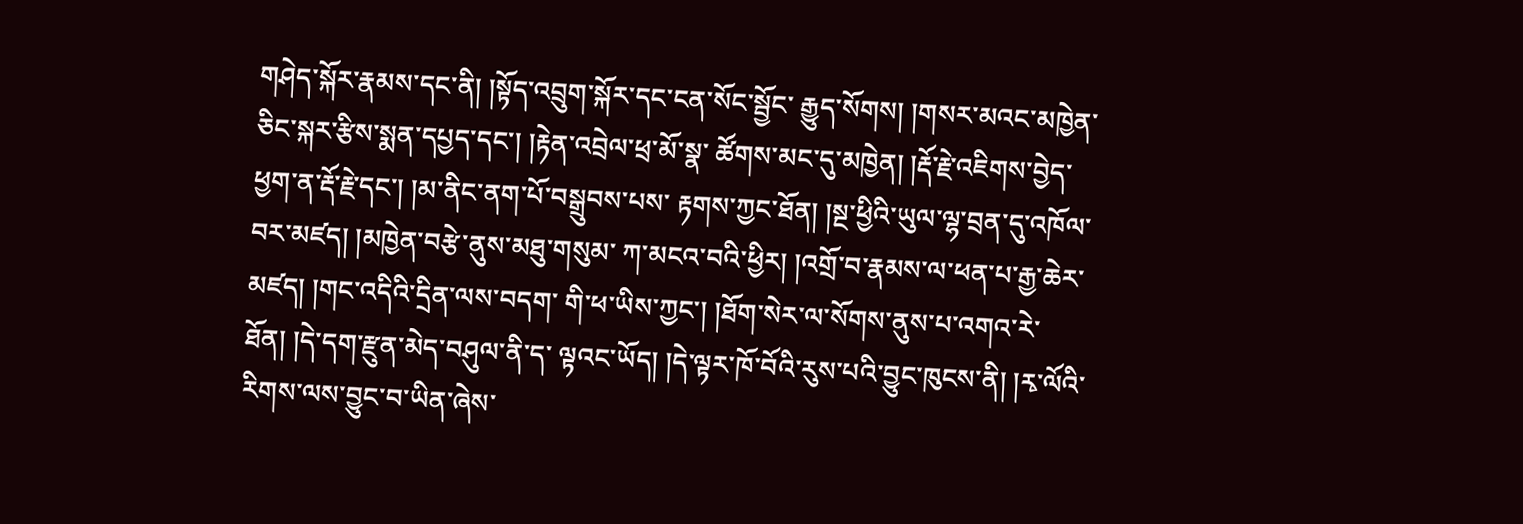གཤེད་སྐོར་རྣམས་དང་ནི། །སྟོད་འབྲུག་སྐོར་དང་ངན་སོང་སྦྱོང་ རྒྱུད་སོགས། །གསར་མའང་མཁྱེན་ཅིང་སྐར་རྩིས་སྨན་དཔྱད་དང་། །རྟེན་འབྲེལ་ཕྲ་མོ་སྣ་ ཚོགས་མང་དུ་མཁྱེན། །རྡོ་རྗེ་འཇིགས་བྱེད་ཕྱག་ན་རྡོ་རྗེ་དང་། །མ་ནིང་ནག་པོ་བསྒྲུབས་པས་ རྟགས་ཀྱང་ཐོན། །སྔ་ཕྱིའི་ཡུལ་ལྷ་བྲན་དུ་འཁོལ་བར་མཛད། །མཁྱེན་བརྩེ་ནུས་མཐུ་གསུམ་ ཀ་མངའ་བའི་ཕྱིར། །འགྲོ་བ་རྣམས་ལ་ཕན་པ་རྒྱ་ཆེར་མཛད། །གང་འདིའི་དྲིན་ལས་བདག་ གི་ཕ་ཡིས་ཀྱང་། །ཐོག་སེར་ལ་སོགས་ནུས་པ་འགའ་རེ་ཐོན། །དེ་དག་རྫུན་མེད་བཤུལ་ནི་ད་ ལྟའང་ཡོད། །དེ་ལྟར་ཁོ་བོའི་རུས་པའི་བྱུང་ཁུངས་ནི། །རྭ་ལོའི་རིགས་ལས་བྱུང་བ་ཡིན་ཞེས་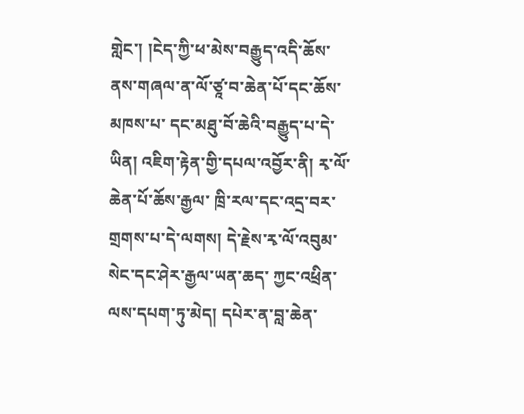གླེང་། །ངེད་ཀྱི་ཕ་མེས་བརྒྱུད་འདི་ཆོས་ནས་གཞལ་ན་ལོ་ཙཱ་བ་ཆེན་པོ་དང་ཆོས་མཁས་པ་ དང་མཐུ་བོ་ཆེའི་བརྒྱུད་པ་དེ་ཡིན། འཇིག་རྟེན་གྱི་དཔལ་འབྱོར་ནི། རྭ་ལོ་ཆེན་པོ་ཆོས་རྒྱལ་ ཁྲི་རལ་དང་འདྲ་བར་གྲགས་པ་དེ་ལགས། དེ་རྗེས་རྭ་ལོ་འབུམ་སེང་དང་ཤེར་རྒྱལ་ཡན་ཆད་ ཀྱང་འཕྲིན་ལས་དཔག་ཏུ་མེད། དཔེར་ན་བླ་ཆེན་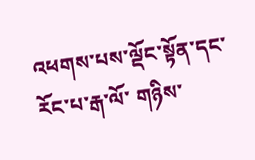འཕགས་པས་ལྡོང་སྟོན་དང་རོང་པ་རྒ་ལོ་ གཉིས་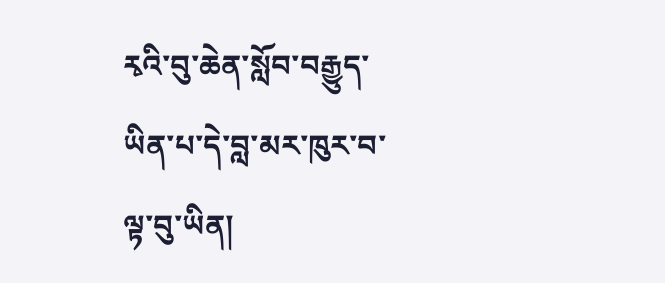རྭའི་བུ་ཆེན་སློབ་བརྒྱུད་ཡིན་པ་དེ་བླ་མར་ཁུར་བ་ལྟ་བུ་ཡིན།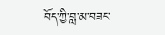བོད་ཀྱི་བླ་མ་བཟང་